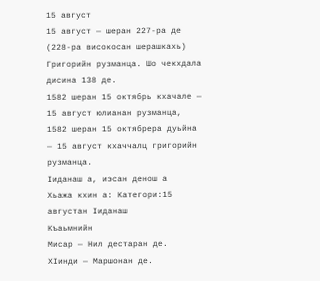15 август
15 август — шеран 227-ра де (228-ра високосан шерашкахь) Григорийн рузманца. Шо чекхдала дисина 138 де.
1582 шеран 15 октябрь кхачале — 15 август юлианан рузманца, 1582 шеран 15 октябрера дуьйна — 15 август кхаччалц григорийн рузманца.
Ӏиданаш а, иэсан денош а
Хьажа кхин а: Категори:15 августан Ӏиданаш
Къаьмнийн
Мисар — Нил дестаран де.
ХӀинди — Маршонан де.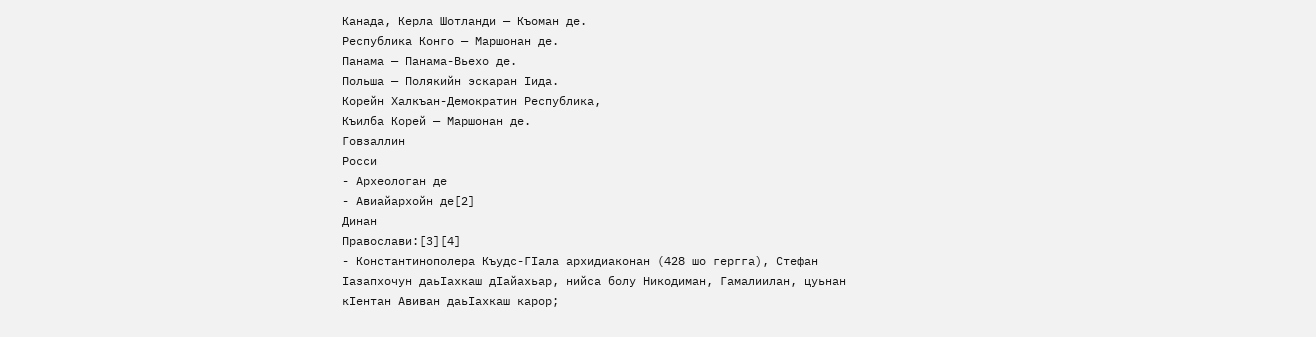Канада, Керла Шотланди — Къоман де.
Республика Конго — Маршонан де.
Панама — Панама-Вьехо де.
Польша — Полякийн эскаран Ӏида.
Корейн Халкъан-Демократин Республика,
Къилба Корей — Маршонан де.
Говзаллин
Росси
- Археологан де
- Авиайархойн де[2]
Динан
Православи:[3][4]
- Константинополера Къудс-ГӀала архидиаконан (428 шо гергга), Стефан Ӏазапхочун даьӀахкаш дӀайахьар, нийса болу Никодиман, Гамалиилан, цуьнан кӀентан Авиван даьӀахкаш карор;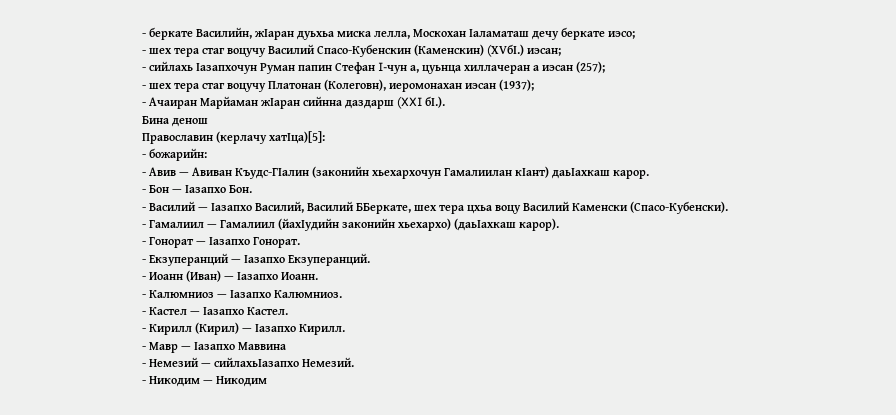- беркате Василийн, жӀаран дуьхьа миска лелла, Москохан Ӏаламаташ дечу беркате иэсо;
- шех тера стаг воцучу Василий Спасо-Кубенскин (Каменскин) (XVбӀ.) иэсан;
- сийлахь Ӏазапхочун Руман папин Стефан I-чун а, цуьнца хиллачеран а иэсан (257);
- шех тера стаг воцучу Платонан (Колеговн), иеромонахан иэсан (1937);
- Ачаиран Марйаман жӀаран сийнна даздарш (XXI бӀ.).
Бина денош
Православин (керлачу хатӀца)[5]:
- божарийн:
- Авив — Авиван Къудс-ГӀалин (законийн хьехархочун Гамалиилан кӀант) даьӀахкаш карор.
- Бон — Ӏазапхо Бон.
- Василий — Ӏазапхо Василий, Василий ББеркате, шех тера цхьа воцу Василий Каменски (Спасо-Кубенски).
- Гамалиил — Гамалиил (йахӀудийн законийн хьехархо) (даьӀахкаш карор).
- Гонорат — Ӏазапхо Гонорат.
- Екзуперанций — Ӏазапхо Екзуперанций.
- Иоанн (Иван) — Ӏазапхо Иоанн.
- Калюмниоз — Ӏазапхо Калюмниоз.
- Кастел — Ӏазапхо Кастел.
- Кирилл (Кирил) — Ӏазапхо Кирилл.
- Мавр — Ӏазапхо Маввина
- Немезий — сийлахьӀазапхо Немезий.
- Никодим — Никодим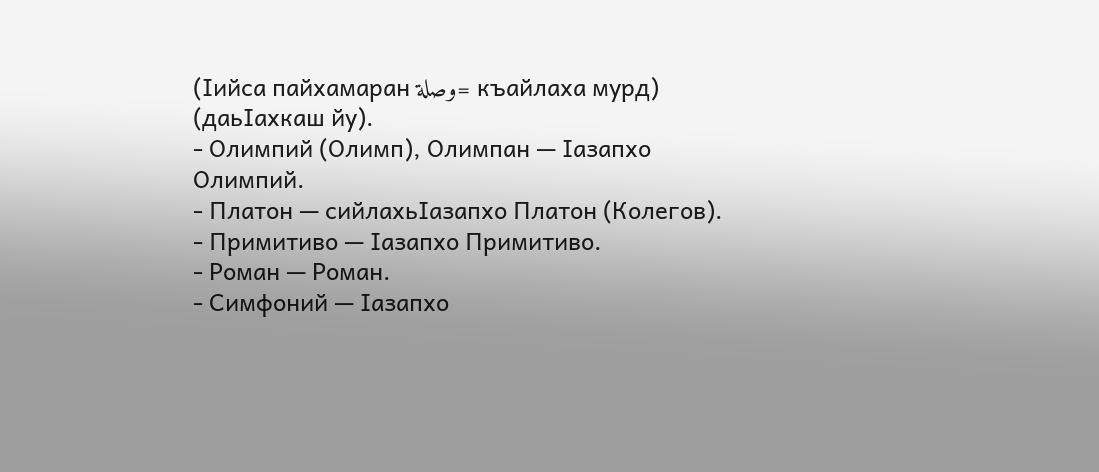(Ӏийса пайхамаран وصلة= къайлаха мурд) (даьӀахкаш йу).
- Олимпий (Олимп), Олимпан — Ӏазапхо Олимпий.
- Платон — сийлахьӀазапхо Платон (Колегов).
- Примитиво — Ӏазапхо Примитиво.
- Роман — Роман.
- Симфоний — Ӏазапхо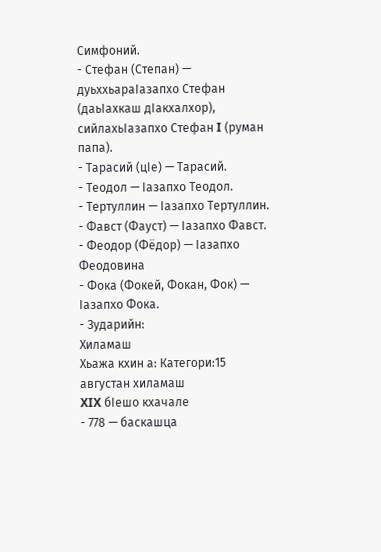Симфоний.
- Стефан (Степан) — дуьххьараӀазапхо Стефан (даьӀахкаш дӀакхалхор), сийлахьӀазапхо Стефан I (руман папа).
- Тарасий (цӀе) — Тарасий.
- Теодол — Ӏазапхо Теодол.
- Тертуллин — Ӏазапхо Тертуллин.
- Фавст (Фауст) — Ӏазапхо Фавст.
- Феодор (Фёдор) — Ӏазапхо Феодовина
- Фока (Фокей, Фокан, Фок) — Ӏазапхо Фока.
- Зударийн:
Хиламаш
Хьажа кхин а: Категори:15 августан хиламаш
XIX бӀешо кхачале
- 778 — баскашца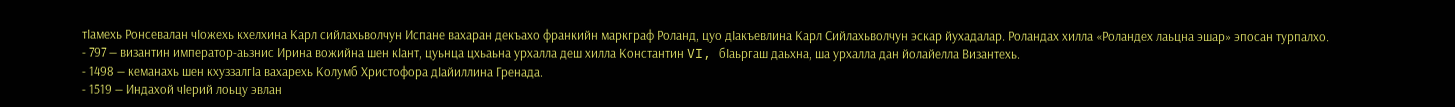тӀамехь Ронсевалан чӀожехь кхелхина Карл сийлахьволчун Испане вахаран декъахо франкийн маркграф Роланд, цуо дӀакъевлина Карл Сийлахьволчун эскар йухадалар. Роландах хилла «Роландех лаьцна эшар» эпосан турпалхо.
- 797 — византин император-аьзнис Ирина вожийна шен кӀант, цуьнца цхьаьна урхалла деш хилла Константин VI, бӀаьргаш даьхна, ша урхалла дан йолайелла Византехь.
- 1498 — кеманахь шен кхуззалгӀа вахарехь Колумб Христофора дӀайиллина Гренада.
- 1519 — Индахой чӀерий лоьцу эвлан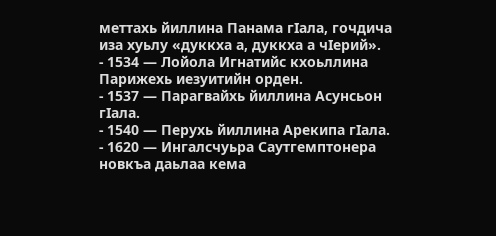меттахь йиллина Панама гӀала, гочдича иза хуьлу «дуккха а, дуккха а чӀерий».
- 1534 — Лойола Игнатийс кхоьллина Парижехь иезуитийн орден.
- 1537 — Парагвайхь йиллина Асунсьон гӀала.
- 1540 — Перухь йиллина Арекипа гӀала.
- 1620 — Ингалсчуьра Саутгемптонера новкъа даьлаа кема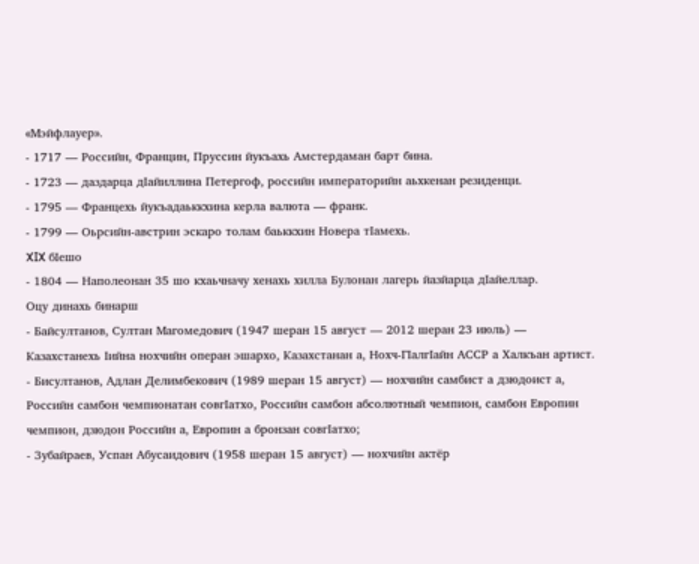«Мэйфлауер».
- 1717 — Российн, Францин, Пруссин йукъахь Амстердаман барт бина.
- 1723 — даздарца дӀайиллина Петергоф, российн императорийн аьхкенан резиденци.
- 1795 — Францехь йукъадаьккхина керла валюта — франк.
- 1799 — Оьрсийн-австрин эскаро толам баьккхин Новера тӀамехь.
XIX бӀешо
- 1804 — Наполеонан 35 шо кхаьчначу хенахь хилла Булонан лагерь йазйарца дӀайеллар.
Оцу динахь бинарш
- Байсултанов, Султан Магомедович (1947 шеран 15 август — 2012 шеран 23 июль) — Казахстанехь Ӏийна нохчийн операн эшархо, Казахстанан а, Нохч-ГӀалгӀайн АССР а Халкъан артист.
- Бисултанов, Адлан Делимбекович (1989 шеран 15 август) — нохчийн самбист а дзюдоист а, Российн самбон чемпионатан совгӀатхо, Российн самбон абсолютный чемпион, самбон Европин чемпион, дзюдон Российн а, Европин а бронзан совгӀатхо;
- Зубайраев, Успан Абусаидович (1958 шеран 15 август) — нохчийн актёр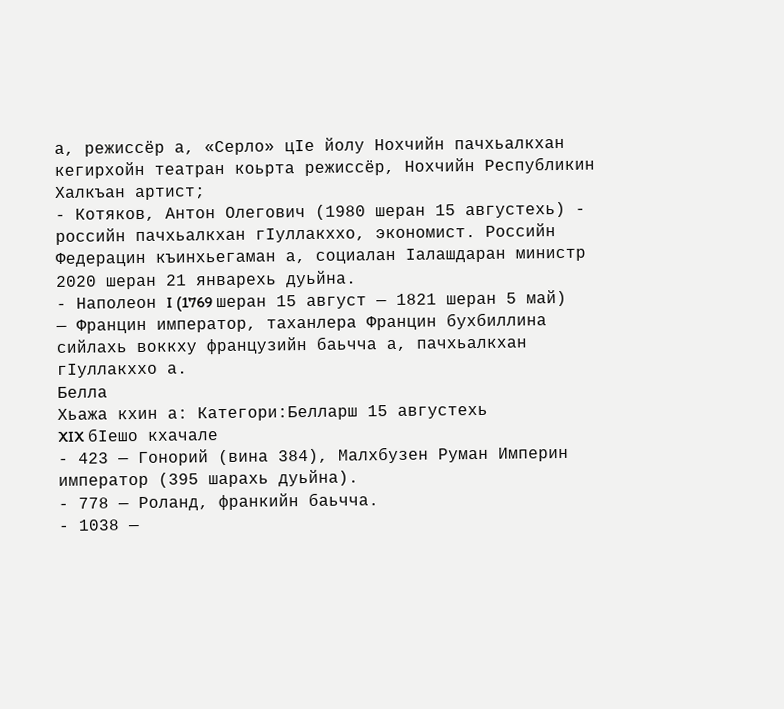а, режиссёр а, «Серло» цӀе йолу Нохчийн пачхьалкхан кегирхойн театран коьрта режиссёр, Нохчийн Республикин Халкъан артист;
- Котяков, Антон Олегович (1980 шеран 15 августехь) - российн пачхьалкхан гӀуллакххо, экономист. Российн Федерацин къинхьегаман а, социалан Ӏалашдаран министр 2020 шеран 21 январехь дуьйна.
- Наполеон I (1769 шеран 15 август — 1821 шеран 5 май) — Францин император, таханлера Францин бухбиллина сийлахь воккху французийн баьчча а, пачхьалкхан гӀуллакххо а.
Белла
Хьажа кхин а: Категори:Белларш 15 августехь
XIX бӀешо кхачале
- 423 — Гонорий (вина 384), Малхбузен Руман Империн император (395 шарахь дуьйна).
- 778 — Роланд, франкийн баьчча.
- 1038 —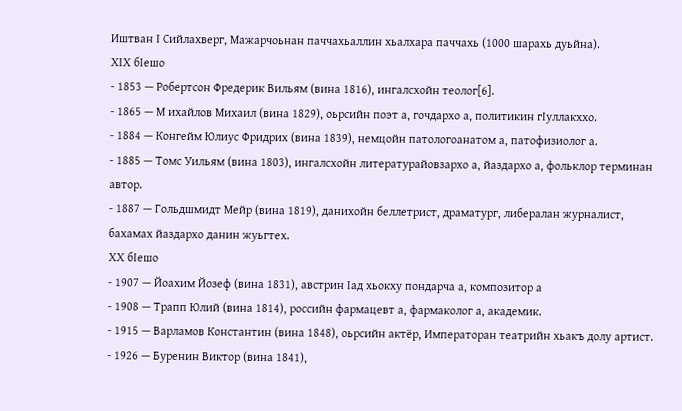Иштван I Сийлахверг, Мажарчоьнан паччахьаллин хьалхара паччахь (1000 шарахь дуьйна).
XIX бӀешо
- 1853 — Робертсон Фредерик Вильям (вина 1816), ингалсхойн теолог[6].
- 1865 — М ихайлов Михаил (вина 1829), оьрсийн поэт а, гочдархо а, политикин гӀуллакххо.
- 1884 — Конгейм Юлиус Фридрих (вина 1839), немцойн патологоанатом а, патофизиолог а.
- 1885 — Томс Уильям (вина 1803), ингалсхойн литературайовзархо а, йаздархо а, фольклор терминан автор.
- 1887 — Гольдшмидт Мейр (вина 1819), данихойн беллетрист, драматург, либералан журналист, бахамах йаздархо данин жуьгтех.
XX бӀешо
- 1907 — Йоахим Йозеф (вина 1831), австрин Ӏад хьокху пондарча а, композитор а
- 1908 — Трапп Юлий (вина 1814), российн фармацевт а, фармаколог а, академик.
- 1915 — Варламов Константин (вина 1848), оьрсийн актёр, Императоран театрийн хьакъ долу артист.
- 1926 — Буренин Виктор (вина 1841),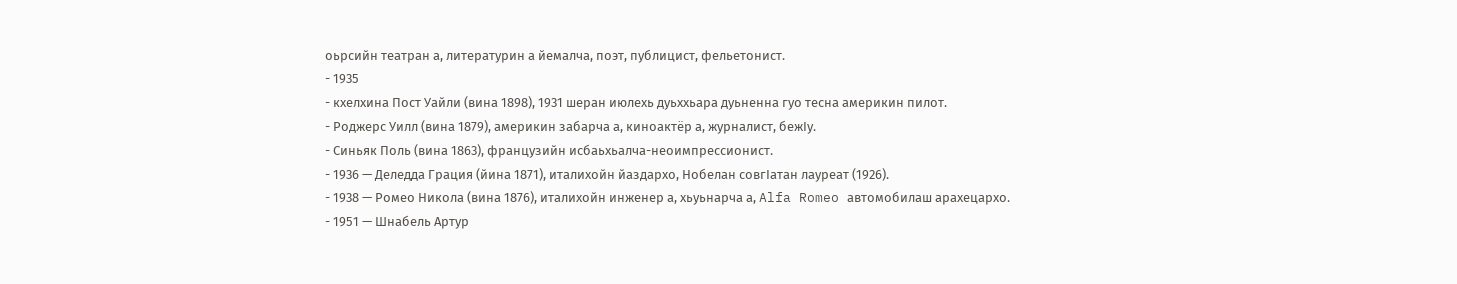оьрсийн театран а, литературин а йемалча, поэт, публицист, фельетонист.
- 1935
- кхелхина Пост Уайли (вина 1898), 1931 шеран июлехь дуьххьара дуьненна гуо тесна америкин пилот.
- Роджерс Уилл (вина 1879), америкин забарча а, киноактёр а, журналист, бежӀу.
- Синьяк Поль (вина 1863), французийн исбаьхьалча-неоимпрессионист.
- 1936 — Деледда Грация (йина 1871), италихойн йаздархо, Нобелан совгӀатан лауреат (1926).
- 1938 — Ромео Никола (вина 1876), италихойн инженер а, хьуьнарча а, Alfa Romeo автомобилаш арахецархо.
- 1951 — Шнабель Артур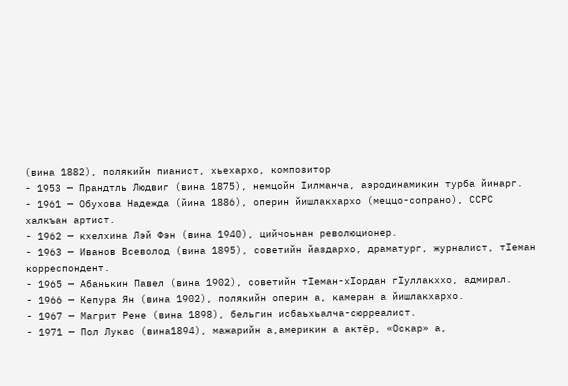(вина 1882), полякийн пианист, хьехархо, композитор
- 1953 — Прандтль Людвиг (вина 1875), немцойн Ӏилманча, аэродинамикин турба йинарг.
- 1961 — Обухова Надежда (йина 1886), оперин йишлакхархо (меццо-сопрано), ССРС халкъан артист.
- 1962 — кхелхина Лэй Фэн (вина 1940), цийчоьнан революционер.
- 1963 — Иванов Всеволод (вина 1895), советийн йаздархо, драматург, журналист, тӀеман корреспондент.
- 1965 — Абанькин Павел (вина 1902), советийн тӀеман-хӀордан гӀуллакххо, адмирал.
- 1966 — Кепура Ян (вина 1902), полякийн оперин а, камеран а йишлакхархо.
- 1967 — Магрит Рене (вина 1898), бельгин исбаьхьалча-сюрреалист.
- 1971 — Пол Лукас (вина1894), мажарийн а,америкин а актёр, «Оскар» а,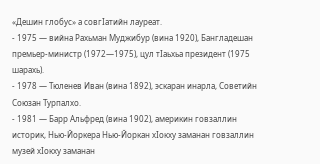«Дешин глобус» а совгӀатийн лауреат.
- 1975 — вийна Рахьман Муджибур (вина 1920), Бангладешан премьер-министр (1972—1975), цул тӀаьхьа президент (1975 шарахь).
- 1978 — Тюленев Иван (вина 1892), эскаран инарла, Советийн Союзан Турпалхо.
- 1981 — Барр Альфред (вина 1902), америкин говзаллин историк, Нью-Йоркера Нью-Йоркан хӀокху заманан говзаллин музей хӀокху заманан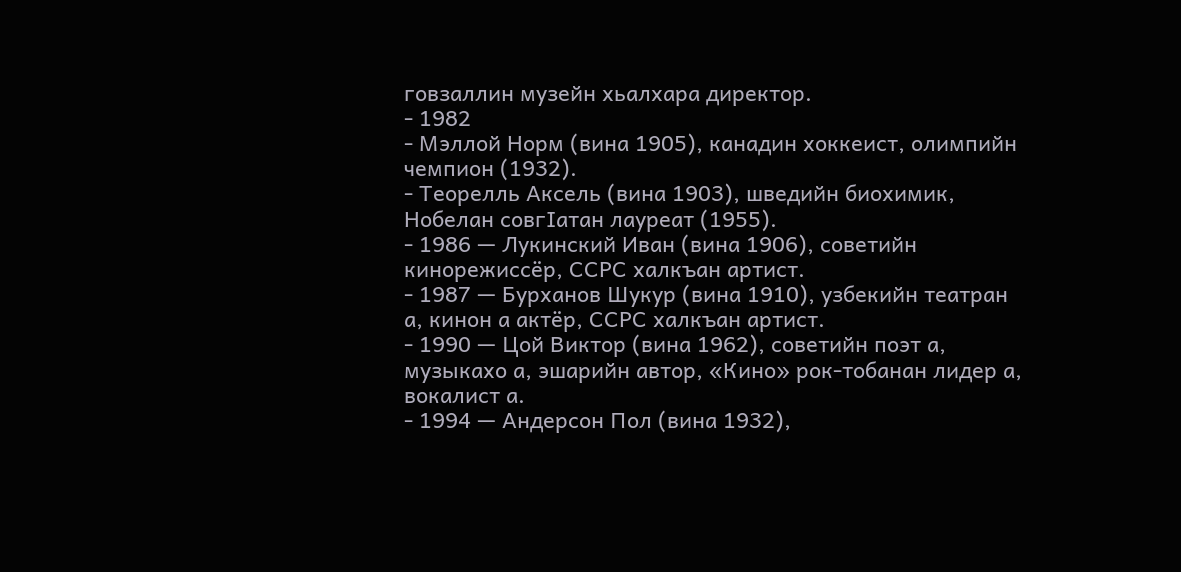говзаллин музейн хьалхара директор.
- 1982
- Мэллой Норм (вина 1905), канадин хоккеист, олимпийн чемпион (1932).
- Теорелль Аксель (вина 1903), шведийн биохимик, Нобелан совгӀатан лауреат (1955).
- 1986 — Лукинский Иван (вина 1906), советийн кинорежиссёр, ССРС халкъан артист.
- 1987 — Бурханов Шукур (вина 1910), узбекийн театран а, кинон а актёр, ССРС халкъан артист.
- 1990 — Цой Виктор (вина 1962), советийн поэт а, музыкахо а, эшарийн автор, «Кино» рок-тобанан лидер а, вокалист а.
- 1994 — Андерсон Пол (вина 1932),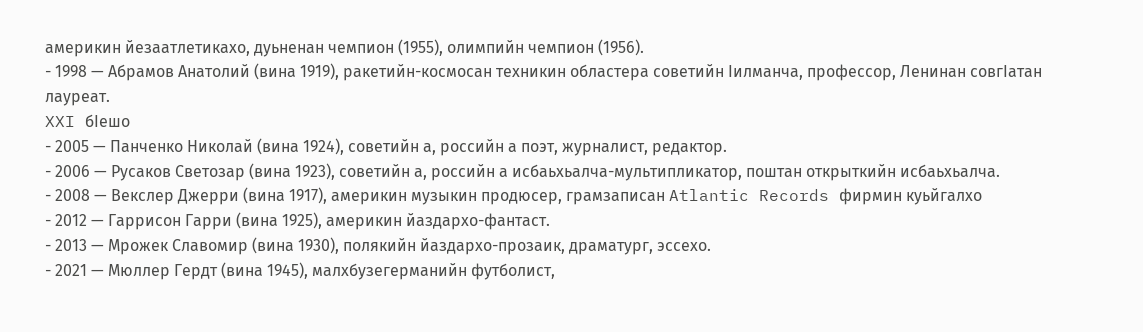америкин йезаатлетикахо, дуьненан чемпион (1955), олимпийн чемпион (1956).
- 1998 — Абрамов Анатолий (вина 1919), ракетийн-космосан техникин областера советийн Ӏилманча, профессор, Ленинан совгӀатан лауреат.
XXI бӀешо
- 2005 — Панченко Николай (вина 1924), советийн а, российн а поэт, журналист, редактор.
- 2006 — Русаков Светозар (вина 1923), советийн а, российн а исбаьхьалча-мультипликатор, поштан открыткийн исбаьхьалча.
- 2008 — Векслер Джерри (вина 1917), америкин музыкин продюсер, грамзаписан Atlantic Records фирмин куьйгалхо
- 2012 — Гаррисон Гарри (вина 1925), америкин йаздархо-фантаст.
- 2013 — Мрожек Славомир (вина 1930), полякийн йаздархо-прозаик, драматург, эссехо.
- 2021 — Мюллер Гердт (вина 1945), малхбузегерманийн футболист,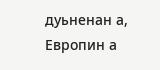дуьненан а, Европин а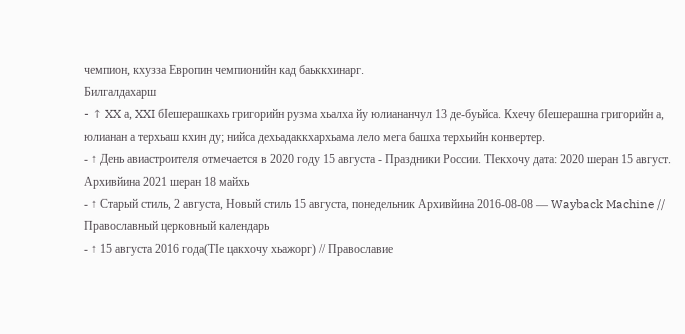чемпион, кхузза Европин чемпионийн кад баьккхинарг.
Билгалдахарш
- ↑ XX а, XXI бӀешерашкахь григорийн рузма хьалха йу юлиананчул 13 де-буьйса. Кхечу бӀешерашна григорийн а, юлианан а терхьаш кхин ду; нийса дехьадаккхархьама лело мега башха терхьийн конвертер.
- ↑ День авиастроителя отмечается в 2020 году 15 августа - Праздники России. ТӀекхочу дата: 2020 шеран 15 август. Архивйина 2021 шеран 18 майхь
- ↑ Старый стиль, 2 августа, Новый стиль 15 августа, понедельник Архивйина 2016-08-08 — Wayback Machine // Православный церковный календарь
- ↑ 15 августа 2016 года(ТӀе цакхочу хьажорг) // Православие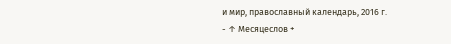и мир, православный календарь, 2016 г.
- ↑ Месяцеслов +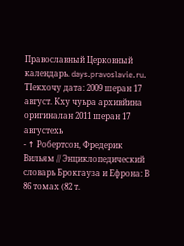Православный Церковный календарь. days.pravoslavie.ru. ТӀекхочу дата: 2009 шеран 17 август. Кху чуьра архивйина оригиналан 2011 шеран 17 августехь
- ↑ Робертсон, Фредерик Вильям // Энциклопедический словарь Брокгауза и Ефрона: В 86 томах (82 т.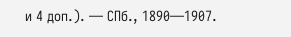и 4 доп.). — СПб., 1890—1907.